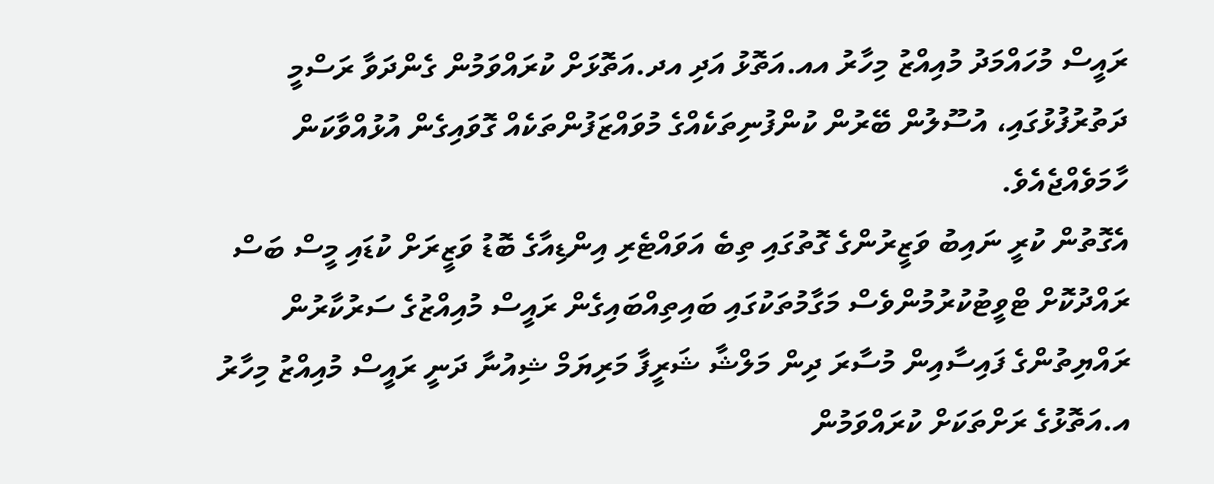ރައީސް މުހައްމަދު މުއިއްޒު މިހާރު އއ.އަތޮޅު އަދި އދ.އަތޮޅަށް ކުރައްވަމުން ގެންދަވާ ރަސްމީ ދަތުރުފުޅުގައި، އުސޫލުން ބޭރުން ކުންފުނިތަކެއްގެ މުވައްޒަފުންތަކެއް ގޮވައިގެން އުޅުއްވާކަން ހާމަވެއްޖެއެވެ.
އެގޮތުން ކުރީ ނައިބު ވަޒީރުންގެ ގޮތުގައި ތިބެ އަވައްޓެރި އިންޑިއާގެ ބޮޑު ވަޒީރަށް ކުޑައި މީސް ބަސް ރައްދުކޮށް ޓްވީޓުކުރުމުންވެސް މަގާމުތަކުގައި ބައިތިއްބައިގެން ރައީސް މުއިއްޒުގެ ސަރުކާރުން ރައްޔިތުންގެ ފައިސާއިން މުސާރަ ދިން މަލްޝާ ޝަރީފާ މަރިޔަމް ޝިއުނާ ދަނީ ރައީސް މުއިއްޒު މިހާރު އ.އަތޮޅުގެ ރަށްތަކަށް ކުރައްވަމުން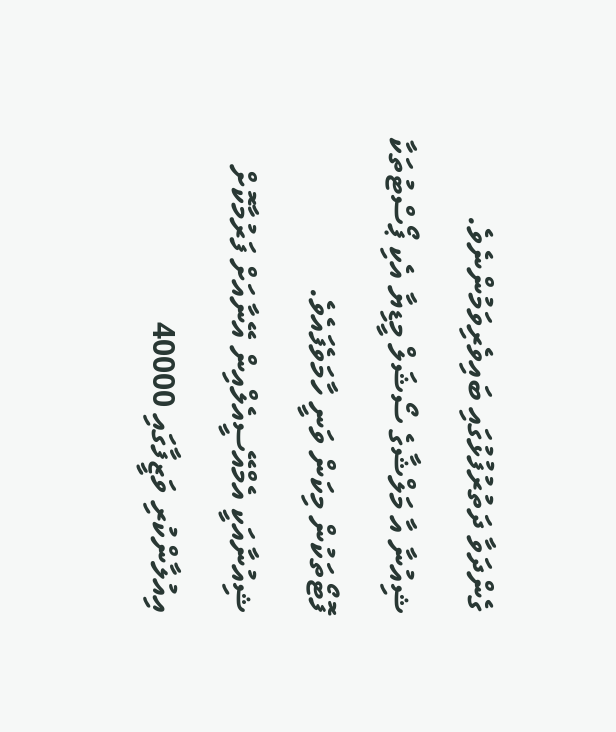ގެންދަވާ ދަތުރުފުޅުގައި ބައިވެރިވަމުންނެވެ.
ޝިއުނާ އާ މަލްޝާގެ ސޯޝަލް މީޑިޔާ އެކި ޕޯސްޓުތަކާ ފޮޓޯތަކުން މިކަން ވަނީ ހާމަވެފައެވެ.
ޝިއުނާއަކީ އެމްއޭސީއެލްއިން އޭނާއަށް ފަރުމާކޮށް އިއުލާންކުރި ވަޒީފާގައި 40000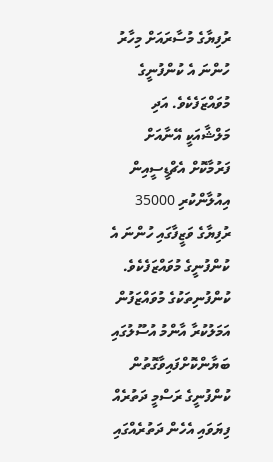ރުފިޔާގެ މުސާރައަށް މިހާރު ހުންނަ އެ ކުންފުނީގެ މުވައްޒަފެކެވެ. އަދި މަލްޝާއަކީ އޭނާއަށް ފަރުމާކޮށް އެޗްޑީސީއިން އިއުލާންކުރި 35000 ރުފިޔާގެ ވަޒީފާގައި ހުންނަ އެ ކުންފުނީގެ މުވައްޒަފެކެވެ.
ކުންފުނިތަކުގެ މުވައްޒަފުން އަމަލުކުރާ އާންމު އުސޫލުގައި ބަޔާންކޮށްފައިވާގޮތުން ކުންފުނީގެ ރަސްމީ ދަތުރެއް ފިޔަވައި އެހެން ދަތުރެއްގައި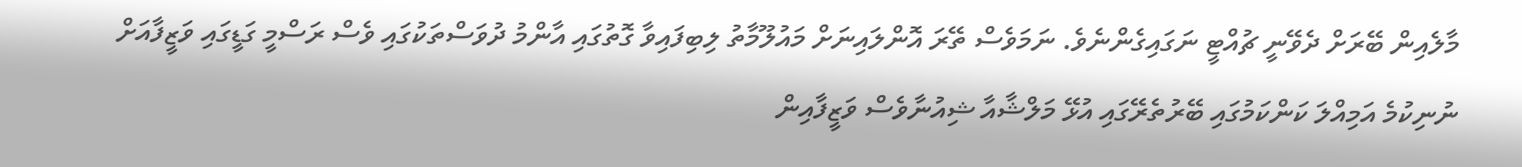މާލެއިން ބޭރަށް ދެވޭނީ ޗުއްޓީ ނަގައިގެންނެވެ. ނަމަވެސް ތޭރަ އޮންލައިނަށް މައުލޫމާތު ލިބިފައިވާ ގޮތުގައި އާންމު ދުވަސްތަކުގައި ވެސް ރަސްމީ ގަޑީގައި ވަޒީފާއަށް ނުނިކުމެ އަމިއްލަ ކަންކަމުގައި ބޭރުތެރޭގައި އުޅޭ މަލްޝާއާ ޝިއުނާވެސް ވަޒީފާއިން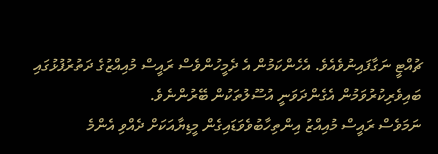ޗުއްޓީ ނަގާފައިނުވެއެވެ. އެހެންކަމުން އެ ދެމީހުންވެސް ރައީސް މުއިއްޒުގެ ދަތުރުފުޅުގައި ބައިވެރިކުރުވަމުން އެގެންދަވަނީ އުސޫލުތަކުން ބޭރުންނެވެ.
ނަމަވެސް ރައީސް މުއިއްޒު އިންތިހާބުވެވަޑައިގެން މީޑިޔާއަކަށް ދެއްވި އެންމެ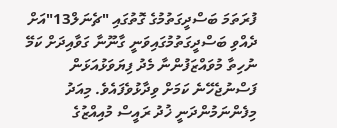ފުރަތަމަ ބަސްދީގަތުމުގެ ގޮތުގައި "ޗެނަލް13"އަށް ދެއްވި ބަސްދީގަތުމުގައިވަނީ ގާނޫނާ ގަވާއިދަށް ކަމޭ ނުހިތާ މުވައްޒަފުންނާ މެދު ފިޔަވަޅުއަޅަން ފަސްނުޖެހޭނެ ކަމަށް ވިދާޅުވެފައެވެ. މިއަދު މިފެންނަމުންދަނީ ޚުދު ރައީސް މުއިއްޒުގެ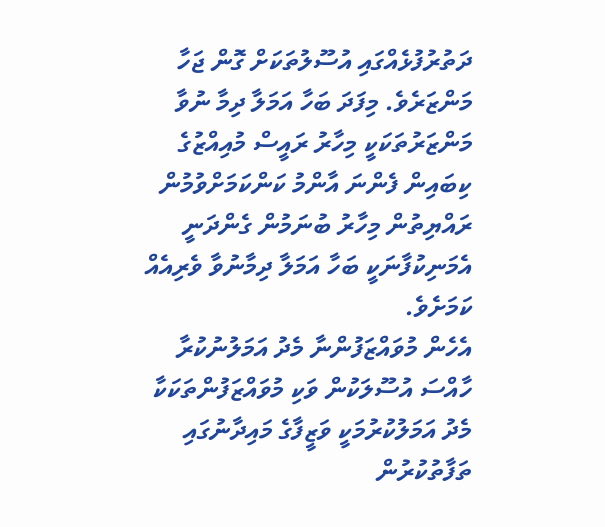ދަތުރުފުޅެއްގައި އުސޫލުތަކަށް ގޮން ޖަހާ މަންޒަރެވެ. މިފަދަ ބަހާ އަމަލާ ދިމާ ނުވާ މަންޒަރުތަކަކީ މިހާރު ރައީސް މުއިއްޒުގެ ކިބައިން ފެންނަ އާންމު ކަންކަމަށްވުމުން ރައްޔިތުން މިހާރު ބުނަމުން ގެންދަނީ އެމަނިކުފާނަކީ ބަހާ އަމަލާ ދިމާނުވާ ވެރިއެއް ކަމަށެވެ.
އެހެން މުވައްޒަފުންނާ މެދު އަމަލުނުކުރާ ހާއްސަ އުސޫލަކުން ވަކި މުވައްޒަފުންތަކަކާ މެދު އަމަލުކުރުމަކީ ވަޒީފާގެ މައިދާނުގައި ތަފާތުކުރުން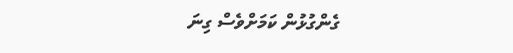ގެންގުޅުން ކަމަށްވެސް ގިނަ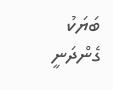ބަޔަކު ގެންދަނީ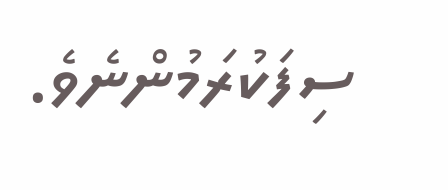ސިފަކުރަމުންނެވެ.